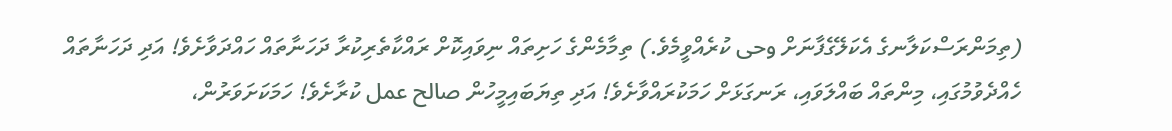(ތިމަންރަސްކަލާނގެ އެކަލޭގެފާނަށް وحى ކުރެއްވީމެވެ.) ތިމާމެންގެ ހަށިތައް ނިވައިކޮށް ރައްކާތެރިކުރާ ދަހަނާތައް ހައްދަވާށެވެ! އަދި ދަހަނާތައް ހެއްދެވުމުގައި، މިންތައް ބައްލަވައި، ރަނގަޅަށް ހަމަކުރައްވާށެވެ! އަދި ތިޔަބައިމީހުން صالح عمل ކުރާށެވެ! ހަމަކަށަވަރުން،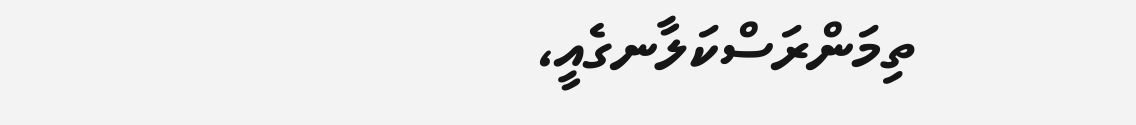ތިމަންރަސްކަލާނގެއީ،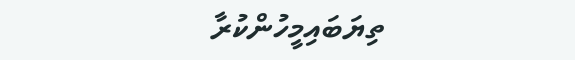ތިޔަބައިމީހުންކުރާ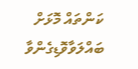ކަންތައް މޮޅަށް ބައްލަވާވޮޑިގެންވާ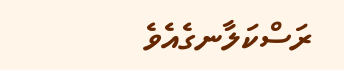ރަސްކަލާނގެއެވެ